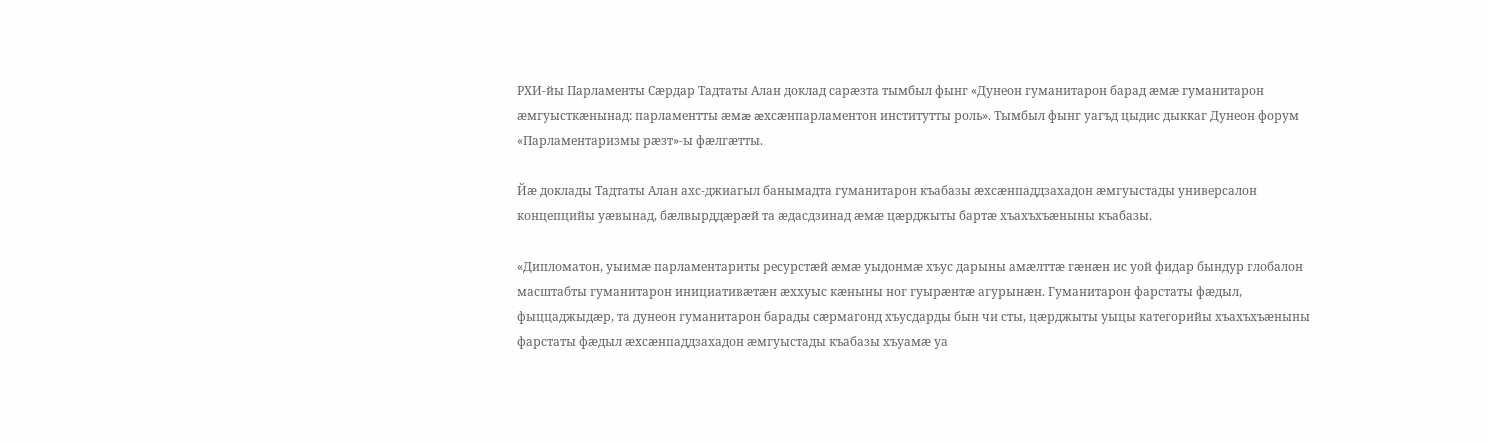РХИ-йы Парламенты Сæрдар Тадтаты Алан доклад сарæзта тымбыл фынг «Дунеон гуманитарон барад æмæ гуманитарон æмгуысткæнынад: парламентты æмæ æхсæнпарламентон институтты роль». Тымбыл фынг уагъд цыдис дыккаг Дунеон форум «Парламентаризмы рæзт»-ы фæлгæтты.

Йæ доклады Тадтаты Алан ахс-джиагыл банымадта гуманитарон къабазы æхсæнпаддзахадон æмгуыстады универсалон концепцийы уæвынад, бæлвырддæрæй та æдасдзинад æмæ цæрджыты бартæ хъахъхъæныны къабазы.

«Дипломатон, уыимæ парламентариты ресурстæй æмæ уыдонмæ хъус дарыны амæлттæ гæнæн ис уой фидар бындур глобалон масштабты гуманитарон инициативæтæн æххуыс кæныны ног гуырæнтæ агурынæн. Гуманитарон фарстаты фæдыл, фыццаджыдæр, та дунеон гуманитарон барады сæрмагонд хъусдарды бын чи сты, цæрджыты уыцы категорийы хъахъхъæныны фарстаты фæдыл æхсæнпаддзахадон æмгуыстады къабазы хъуамæ уа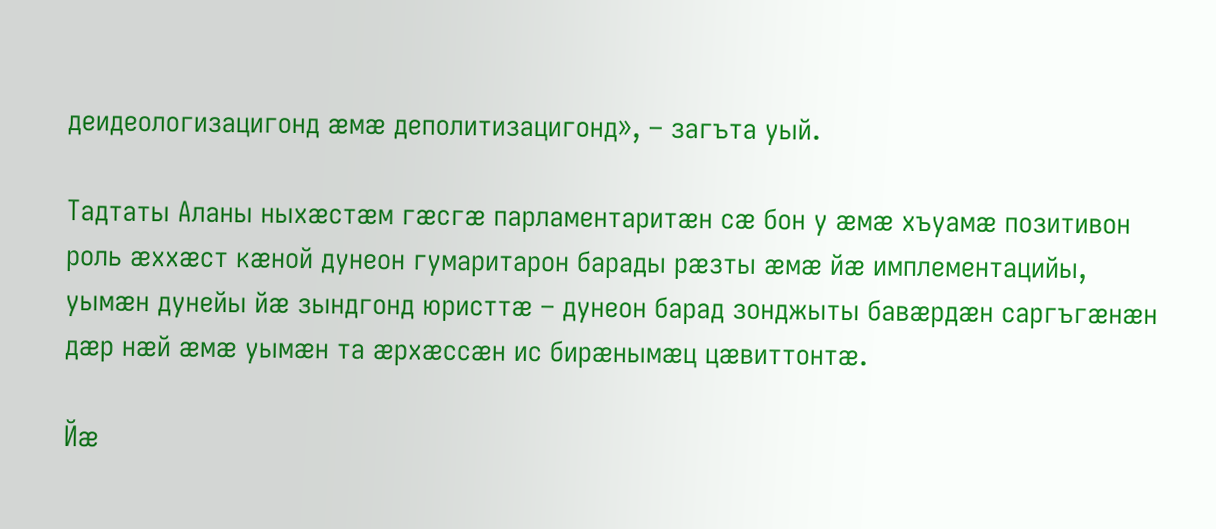деидеологизацигонд æмæ деполитизацигонд», – загъта уый.

Тадтаты Аланы ныхæстæм гæсгæ парламентаритæн сæ бон у æмæ хъуамæ позитивон роль æххæст кæной дунеон гумаритарон барады рæзты æмæ йæ имплементацийы, уымæн дунейы йæ зындгонд юристтæ – дунеон барад зонджыты бавæрдæн саргъгæнæн дæр нæй æмæ уымæн та æрхæссæн ис бирæнымæц цæвиттонтæ.

Йæ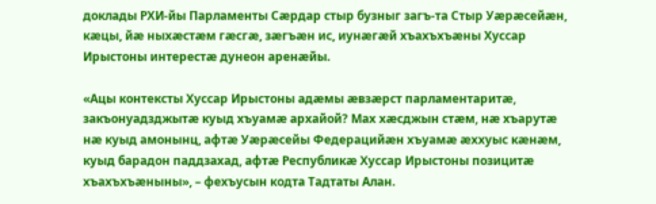доклады РХИ-йы Парламенты Сæрдар стыр бузныг загъ-та Стыр Уæрæсейæн, кæцы, йæ ныхæстæм гæсгæ, зæгъæн ис, иунæгæй хъахъхъæны Хуссар Ирыстоны интерестæ дунеон аренæйы.

«Ацы контексты Хуссар Ирыстоны адæмы æвзæрст парламентаритæ, закъонуадзджытæ куыд хъуамæ архайой? Мах хæсджын стæм, нæ хъарутæ нæ куыд амонынц, афтæ Уæрæсейы Федерацийæн хъуамæ æххуыс кæнæм, куыд барадон паддзахад, афтæ Республикæ Хуссар Ирыстоны позицитæ хъахъхъæныны», – фехъусын кодта Тадтаты Алан.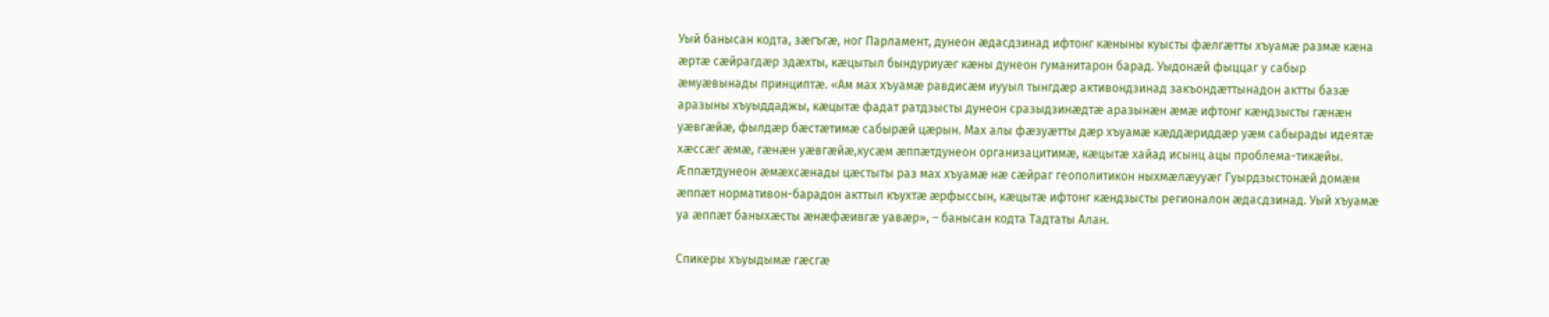Уый банысан кодта, зæгъгæ, ног Парламент, дунеон æдасдзинад ифтонг кæныны куысты фæлгæтты хъуамæ размæ кæна æртæ сæйрагдæр здæхты, кæцытыл бындуриуæг кæны дунеон гуманитарон барад. Уыдонæй фыццаг у сабыр æмуæвынады принциптæ. «Ам мах хъуамæ равдисæм иууыл тынгдæр активондзинад закъондæттынадон актты базæ аразыны хъуыддаджы, кæцытæ фадат ратдзысты дунеон сразыдзинæдтæ аразынæн æмæ ифтонг кæндзысты гæнæн уæвгæйæ, фылдæр бæстæтимæ сабырæй цæрын. Мах алы фæзуæтты дæр хъуамæ кæддæриддæр уæм сабырады идеятæ хæссæг æмæ, гæнæн уæвгæйæ,кусæм æппæтдунеон организацитимæ, кæцытæ хайад исынц ацы проблема-тикæйы. Æппæтдунеон æмæхсæнады цæстыты раз мах хъуамæ нæ сæйраг геополитикон ныхмæлæууæг Гуырдзыстонæй домæм æппæт нормативон-барадон акттыл къухтæ æрфыссын, кæцытæ ифтонг кæндзысты регионалон æдасдзинад. Уый хъуамæ уа æппæт баныхæсты æнæфæивгæ уавæр», – банысан кодта Тадтаты Алан.

Спикеры хъуыдымæ гæсгæ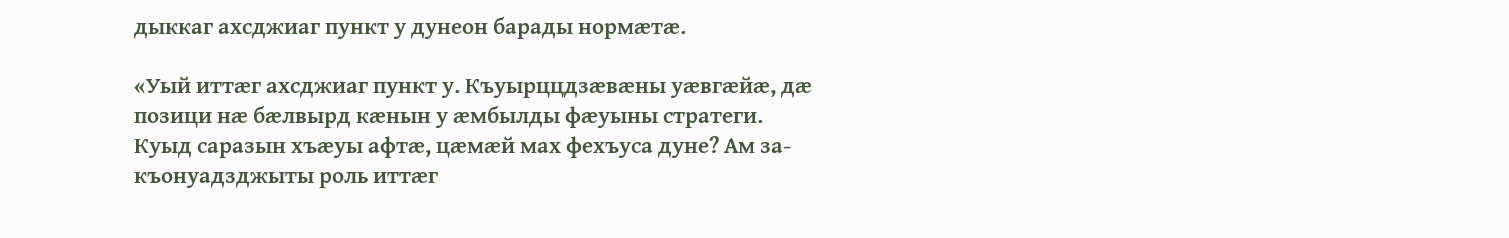дыккаг ахсджиаг пункт у дунеон барады нормæтæ.

«Уый иттæг ахсджиаг пункт у. Къуырццдзæвæны уæвгæйæ, дæ позици нæ бæлвырд кæнын у æмбылды фæуыны стратеги. Куыд саразын хъæуы афтæ, цæмæй мах фехъуса дуне? Ам за-къонуадзджыты роль иттæг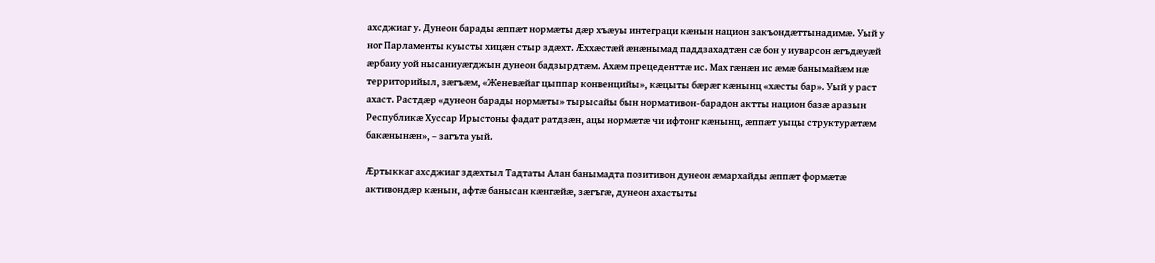ахсджиаг у. Дунеон барады æппæт нормæты дæр хъæуы интеграци кæнын национ закъондæттынадимæ. Уый у ног Парламенты куысты хицæн стыр здæхт. Æххæстæй æнæнымад паддзахадтæн сæ бон у иуварсон æгъдæуæй æрбаиу уой нысаниуæгджын дунеон бадзырдтæм. Ахæм прецеденттæ ис. Мах гæнæн ис æмæ банымайæм нæ территорийыл, зæгъæм, «Женевæйаг цыппар конвенцийы», кæцыты бæрæг кæнынц «хæсты бар». Уый у раст ахаст. Растдæр «дунеон барады нормæты» тырысайы бын нормативон-барадон актты национ базæ аразын Республикæ Хуссар Ирыстоны фадат ратдзæн, ацы нормæтæ чи ифтонг кæнынц, æппæт уыцы структурæтæм бакæнынæн», – загъта уый.

Æртыккаг ахсджиаг здæхтыл Тадтаты Алан банымадта позитивон дунеон æмархайды æппæт формæтæ активондæр кæнын, афтæ банысан кæнгæйæ, зæгъгæ, дунеон ахастыты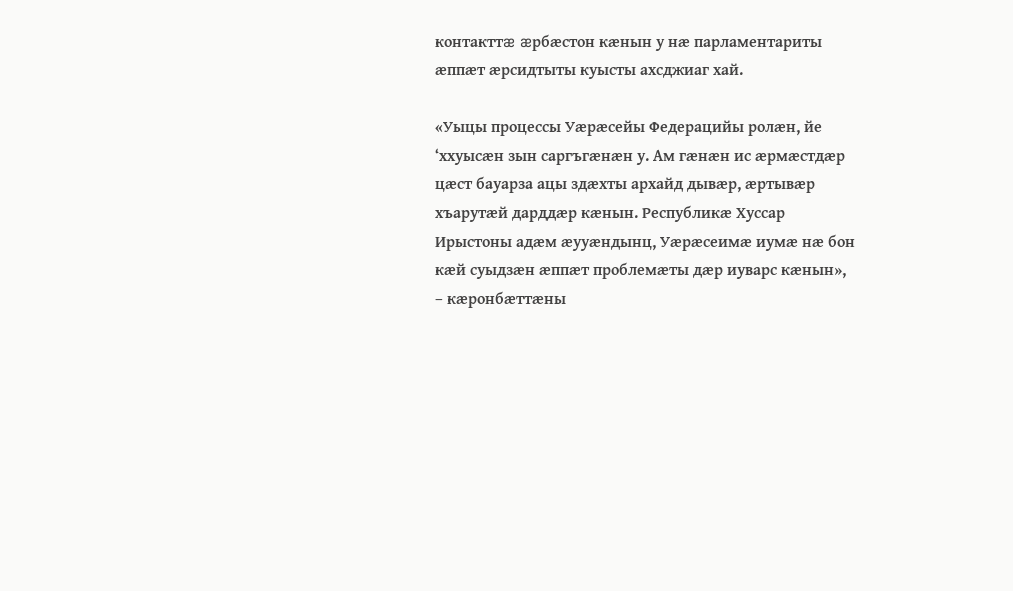контакттæ æрбæстон кæнын у нæ парламентариты æппæт æрсидтыты куысты ахсджиаг хай.

«Уыцы процессы Уæрæсейы Федерацийы ролæн, йе ‘ххуысæн зын саргъгæнæн у. Ам гæнæн ис æрмæстдæр цæст бауарза ацы здæхты архайд дывæр, æртывæр хъарутæй дарддæр кæнын. Республикæ Хуссар Ирыстоны адæм æууæндынц, Уæрæсеимæ иумæ нæ бон кæй суыдзæн æппæт проблемæты дæр иуварс кæнын», – кæронбæттæны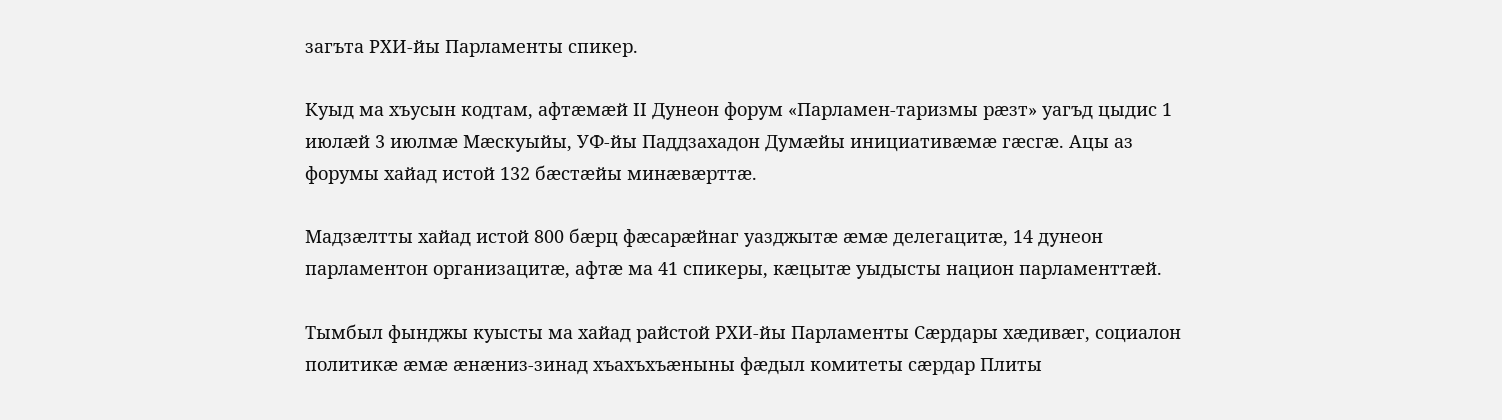загъта РХИ-йы Парламенты спикер.

Куыд ма хъусын кодтам, афтæмæй II Дунеон форум «Парламен-таризмы рæзт» уагъд цыдис 1 июлæй 3 июлмæ Мæскуыйы, УФ-йы Паддзахадон Думæйы инициативæмæ гæсгæ. Ацы аз форумы хайад истой 132 бæстæйы минæвæрттæ.

Мадзæлтты хайад истой 800 бæрц фæсарæйнаг уазджытæ æмæ делегацитæ, 14 дунеон парламентон организацитæ, афтæ ма 41 спикеры, кæцытæ уыдысты национ парламенттæй.

Тымбыл фынджы куысты ма хайад райстой РХИ-йы Парламенты Сæрдары хæдивæг, социалон политикæ æмæ æнæниз-зинад хъахъхъæныны фæдыл комитеты сæрдар Плиты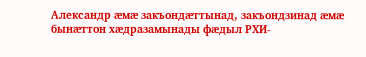Александр æмæ закъондæттынад, закъондзинад æмæ бынæттон хæдразамынады фæдыл РХИ-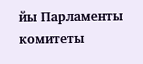йы Парламенты комитеты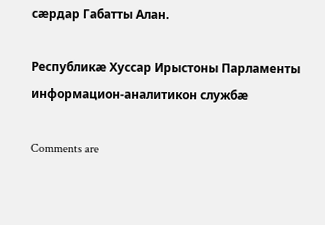сæрдар Габатты Алан.

Республикæ Хуссар Ирыстоны Парламенты информацион-аналитикон службæ

Comments are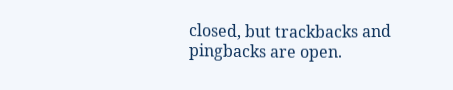closed, but trackbacks and pingbacks are open.